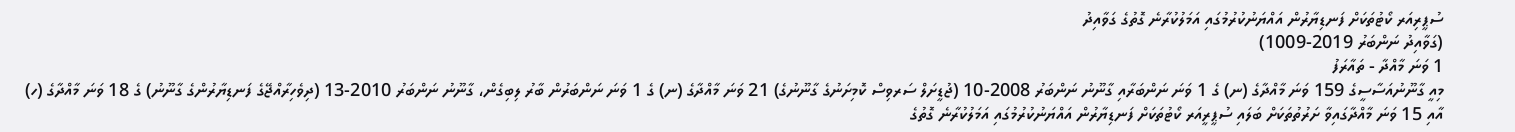ސުޕީރިއަރ ކޯޓުތަކަށް ފަނޑިޔާރުން އައްޔަނުކުރުމުގައި އަމަލުކުރާނެ ގޮތުގެ ގަވާއިދު
(ގަވާއިދު ނަންބަރު 2019-1009)
1 ވަނަ މާއްދާ - ތައާރަފު
މިއީ ގާނޫނުއަސާސީގެ 159 ވަނަ މާއްދާގެ (ނ) ގެ 1 ވަނަ ނަންބަރާއި ގާނޫނު ނަންބަރު 2008-10 (ޖުޑީށަލް ސަރވިސް ކޮމިށަނުގެ ގާނޫނުގެ) 21 ވަނަ މާއްދާގެ (ނ) ގެ 1 ވަނަ ނަންބަރުން ބާރު ލިބިގެން، ގާނޫނު ނަންބަރު 2010-13 (ދިވެހިރާއްޖޭގެ ފަނޑިޔާރުންގެ ގާނޫނު) ގެ 18 ވަނަ މާއްދާގެ (ހ) އާއި 15 ވަނަ މާއްދާގައިވާ ށަރުތުތަކަށް ބަލައި ސުޕީރީއަރ ކޯޓުތަކަށް ފަނޑިޔާރުން އައްޔަނުކުރުމުގައި އަމަލުކުރާނެ ގޮތުގެ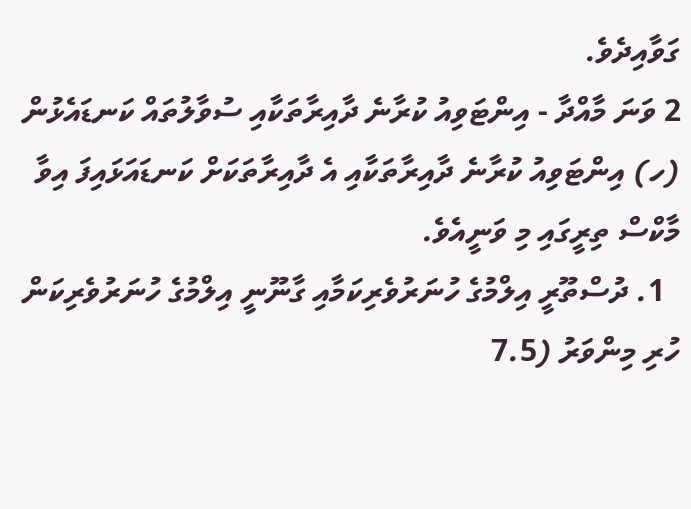ގަވާއިދެވެ.
2 ވަނަ މާއްދާ - އިންޓަވިއު ކުރާނެ ދާއިރާތަކާއި ސުވާލުތައް ކަނޑައެޅުން
(ހ) އިންޓަވިއު ކުރާނެ ދާއިރާތަކާއި އެ ދާއިރާތަކަށް ކަނޑައަޅައިފަ އިވާ މާކްސް ތިރީގައި މި ވަނީއެވެ.
  1. ދުސްތޫރީ އިލްމުގެ ހުނަރުވެރިކަމާއި ގާނޫނީ އިލްމުގެ ހުނަރުވެރިކަން ހުރި މިންވަރު (7.5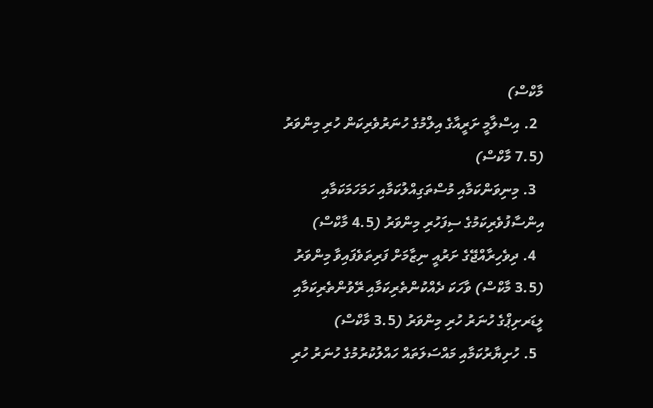މާކްސް)
  2. އިސްލާމީ ށަރީއާގެ އިލްމުގެ ހުނަރުވެރިކަން ހުރި މިންވަރު (7.5 މާކްސް)
  3. މިނިވަންކަމާއި މުސްތަގިއްލުކަމާއި ހަމަހަމަކަމާއި އިންސާފުވެރިކަމުގެ ސިފަހުރި މިންވަރު (4.5 މާކްސް)
  4. ދިވެހިރާއްޖޭގެ ށަރުއީ ނިޒާމަށް ފަރިތަވެފައިވާ މިންވަރު (3.5 މާކްސް) ވާހަކަ ދެއްކުންތެރިކަމާއި ރޭވުންތެރިކަމާއި ލީޑަރށިޕްގެ ހުނަރު ހުރި މިންވަރު (3.5 މާކްސް)
  5. ހުށިޔާރުކަމާއި މައްސަލަތައް ހައްލުކުރުމުގެ ހުނަރު ހުރި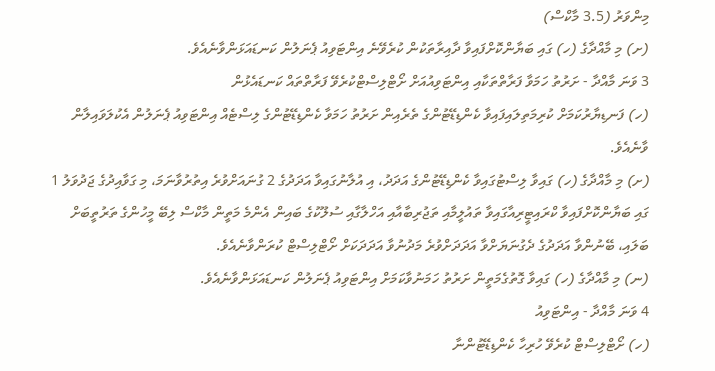މިންވަރު (3.5 މާކްސް)
(ށ) މި މާއްދާގެ (ހ) ގައި ބަޔާންކޮށްފައިވާ ދާއިރާތަކުން ކުރެވޭނެ އިންޓަވިއު ޕެނަލުން ކަނޑައަޅަންވާނެއެވެ.
3 ވަނަ މާއްދާ - ށަރުތު ހަމަވާ ފަރާތްތަކާއި އިންޓަވިއުއަށް ށޯޓްލިސްޓްކުރެވޭ ފަރާތްތައް ކަނޑައެޅުން
(ހ) ފަނޑިޔާރުކަމަށް ކުރިމަތިލައިފައިވާ ކެންޑިޑޭޓުންގެ ތެރެއިން ށަރުތު ހަމަވާ ކެންޑިޑޭޓުންގެ ލިސްޓެއް އިންޓަވިއު ޕެނަލުން އެކުލަވައިލާން ވާނެއެވެ.
(ށ) މި މާއްދާގެ (ހ) ގައިވާ ލިސްޓުގައިވާ ކެންޑިޑޭޓުންގެ އަދަދު، އި އުލާނުގައިވާ އަދަދުގެ 2 ގުނައަށްވުރެ އިތުރުވާނަމަ، މި ގަވާއިދުގެ ޖަދުވަލު 1 ގައި ބަޔާންކޮށްފައިވާ ކްރައިޓީރިއާގައިވާ ތައުލީމާއި ތަޖުރިބާއާއި އަހްލާގާއި ސުލޫކުގެ ބައިން އެންމެ މަތީން މާކްސް ލިބޭ މީހުންގެ ތަރުތީބަށް ބަލައި، ބޭނުންވާ އަދަދުގެ ދެގުނަޔަށްވާ އަދަދަށްވުރެ މަދުނުވާ އަދަދަކަށް ށޯޓްލިސްޓް ކުރަންވާނެއެވެ.
(ނ) މި މާއްދާގެ (ހ) ގައިވާ ގޮތުގެމަތީން ށަރުތު ހަމަނުވާކަމަށް އިންޓަވިއު ޕެނަލުން ކަނޑައަޅަންވާނެއެވެ.
4 ވަނަ މާއްދާ - އިންޓަވިއު
(ހ) ށޯޓްލިސްޓް ކުރެވޭ ހުރިހާ ކެންޑިޑޭޓުންނާ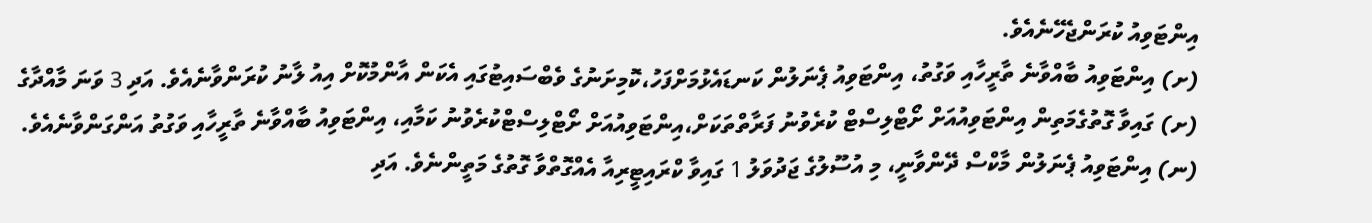އިންޓަވިއު ކުރަންޖެހޭނެއެވެ.
(ށ) އިންޓަވިއު ބާއްވާނެ ތާރީހާއި ވަގުތު، އިންޓަވިއު ޕެނަލުން ކަނޑައެޅުމަށްފަހު،ކޮމިށަނުގެ ވެބްސައިޓުގައި އެކަން އާންމުކޮށް އިއު ލާނު ކުރަންވާނެއެވެ. އަދި 3 ވަނަ މާއްދާގެ (ށ) ގައިވާ ގޮތުގެމަތިން އިންޓަވިއުއަށް ށޯޓްލިސްޓް ކުރެވުނު ފަރާތްތަކަށް،އިންޓަވިއުއަށް ށޯޓްލިސްޓްކުރެވުނު ކަމާއި، އިންޓަވިއު ބާއްވާނެ ތާރީހާއި ވަގުތު އަންގަންވާނެއެވެ.
(ނ) އިންޓަވިއު ޕެނަލުން މާކްސް ދޭންވާނީ، މި އުސޫލުގެ ޖަދުވަލު 1 ގައިވާ ކްރައިޓީރިއާ އެއްގޮތްވާ ގޮތުގެ މަތީންނެވެ. އަދި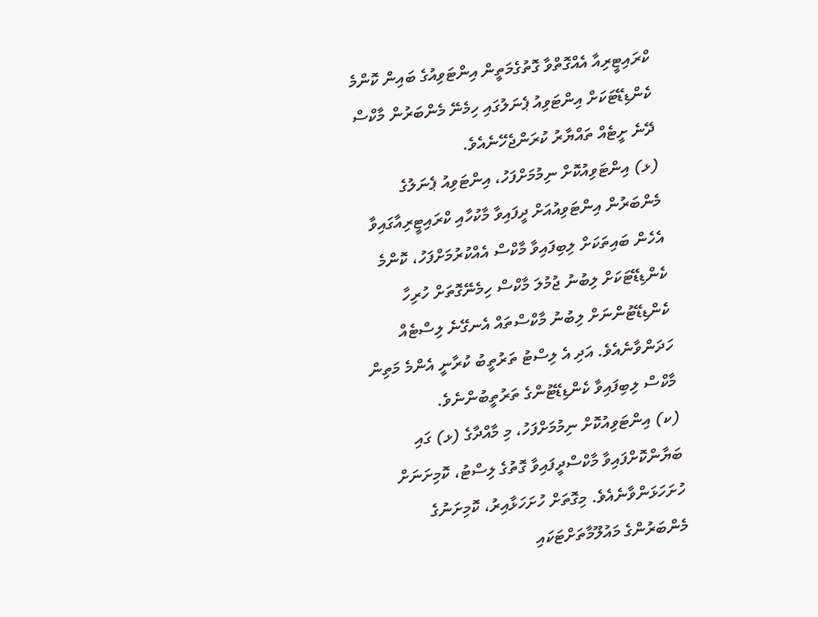ކްރައިޓީރިއާ އެއްގޮތްވާ ގޮތުގެމަތީން އިންޓަވިއުގެ ބައިން ކޮންމެ ކެންޑިޑޭޓަކަށް އިންޓަވިއު ޕެނަލުގައި ހިމެނޭ މެންބަރުން މާކްސް ދޭނެ ށީޓެއް ތައްޔާރު ކުރަންޖެހޭނެއެވެ.
(ޅ) އިންޓަވިއުކޮށް ނިމުމަށްފަހު، އިންޓަވިއު ޕެނަލުގެ މެންބަރުން އިންޓަވިއުއަށް ދީފައިވާ މާކުހާއި ކްރައިޓީރިއާގައިވާ އެހެން ބައިތަކަށް ލިބިފައިވާ މާކްސް އެއްކުރުމަށްފަހު، ކޮންމެ ކެންޑިޑޭޓަކަށް ލިބުނު ޖުމުލަ މާކްސް ހިމެނޭގޮތަށް ހުރިހާ ކެންޑިޑޭޓުންނަށް ލިބުނު މާކްސްތައް އެނގޭނެ ލިސްޓެއް ހަދަންވާނެއެވެ. އަދި އެ ލިސްޓު ތަރުތީބު ކުރާނީ އެންމެ މަތިން މާކްސް ލިބިފައިވާ ކެންޑިޑޭޓުންގެ ތަރުތީބުންނެވެ.
(ކ) އިންޓަވިއުކޮށް ނިމުމަށްފަހު، މި މާއްދާގެ (ޅ) ގައި ބަޔާންކޮށްފައިވާ މާކްސްދީފައިވާ ގޮތުގެ ލިސްޓު، ކޮމިށަނަށް ހުށަހަޅަންވާނެއެވެ. މިގޮތަށް ހުށަހަޅާއިރު، ކޮމިށަނުގެ މެންބަރުންގެ މައުލޫމާތަށްޓަކައި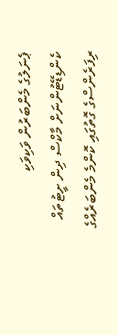ޕެނަލުގެ މެންބަރުން ވަކިވަކި ކެންޑިޑޭޓުންނަށް މާކްސް ދިން ށީޓުތައް ރިފަރެންސްގެ ގޮތުގައި ކޮންމެ މެންބަރެއްގެ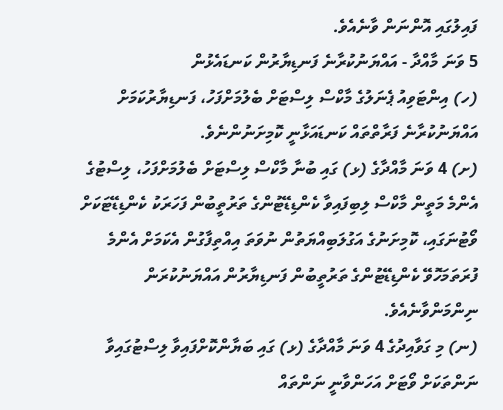ފައިލުގައި އޮންނަން ވާނެއެވެ.
5 ވަނަ މާއްދާ - އައްޔަނުކުރާނެ ފަނޑިޔާރުން ކަނޑައެޅުން
(ހ) އިންޓަވިއު ޕެނަލުގެ މާކްސް ލިސްޓަށް ބެލުމަށްފަހު، ފަނޑިޔާރުކަމަށް އައްޔަނުކުރާނެ ފަރާތްތައް ކަނޑައަޅާނީ ކޮމިށަނުންނެވެ.
(ށ) 4 ވަނަ މާއްދާގެ (ޅ) ގައި ބުނާ މާކްސް ލިސްޓަށް ބެލުމަށްފަހު، ލިސްޓުގެ އެންމެ މަތީން މާކްސް ލިބިފައިވާ ކެންޑިޑޭޓުންގެ ތަރުތީބުން ފަހަރަކު ކެންޑިޑޭޓަކަށް ވޯޓުނަގައި، ކޮމިށަނުގެ އަގުލަބިއްޔަތުން ނުވަތަ އިއްތިފާގުން އެކަމަށް އެންމެ ފުރަތަމަހޮވޭ ކެންޑިޑޭޓުންގެ ތަރުތީބުން ފަނޑިޔާރުން އައްޔަނުކުރަން ނިންމަންވާނެއެވެ.
(ނ) މި ގަވާއިދުގެ 4 ވަނަ މާއްދާގެ (ޅ) ގައި ބަޔާންކޮށްފައިވާ ލިސްޓުގައިވާ ނަންތަކަށް ވޯޓަށް އަހަންވާނީ ނަންތައް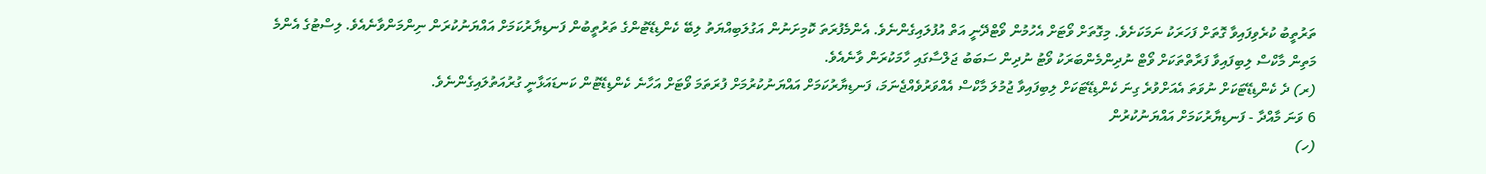ތަރުތީބު ކުރެވިފައިވާ ގޮތަށް ފަހަރަކު ނަމަކަށެވެ. މިގޮތަށް ވޯޓަށް އެހުމުން ވޯޓްދޭނީ އަތް އުފުލައިގެންނެވެ. އެންމެފުރަތަ ކޮމިށަނުން އަގުލަބިއްޔަތު ލިބޭ ކެންޑިޑޭޓުންގެ ތަރުތީބުން ފަނޑިޔާރުކަމަށް އައްޔަނުކުރަން ނިންމަންވާނެއެވެ. ލިސްޓުގެ އެންމެ މަތިން މާކްސް ލިބިފައިވާ ފަރާތްތަކަށް ވޯޓް ނުދިންމެންބަރަކު ވޯޓު ނުދިން ސަބަބު ޖަލްސާގައި ހާމަކުރަން ވާނެއެވެ.
(ރ) ދެ ކެންޑިޑޭޓަކަށް ނުވަތަ އެއަށްވުރެ ގިނަ ކެންޑިޑޭޓަކަށް ލިބިފައިވާ ޖުމުލަ މާކްސް އެއްވަރުވެއްޖެނަމަ، ފަނޑިޔާރުކަމަށް އައްޔަނުކުރުމަށް ފުރަތަމަ ވޯޓަށް އަހާނެ ކެންޑިޑޭޓުން ކަނޑައަޅާނީ ގުރުއަތުލައިގެންނެވެ.
6 ވަނަ މާއްދާ - ފަނޑިޔާރުކަމަށް އައްޔަނުކުރުން
(ހ)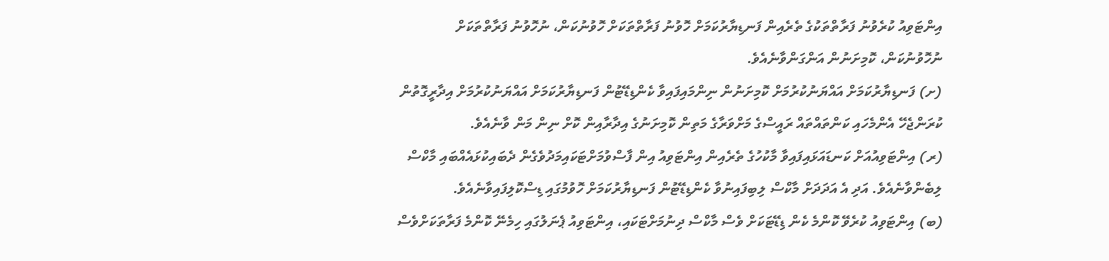އިންޓަވިއު ކުރެވުނު ފަރާތްތަކުގެ ތެރެއިން ފަނޑިޔާރުކަމަށް ހޮވުނު ފަރާތްތަކަށް ހޮވުނުކަން، ނުހޮވުނު ފަރާތްތަކަށް ނުހޮވުނުކަން، ކޮމިށަނުން އަންގަންވާނެއެވެ.
(ށ) ފަނޑިޔާރުކަމަށް އައްޔަނުކުރުމަށް ކޮމިށަނުން ނިންމައިފައިވާ ކެންޑިޑޭޓުން ފަނޑިޔާރުކަމަށް އައްޔަނުކުރުމަށް އިދާރީގޮތުން ކުރަންޖެހޭ އެންމެހައި ކަންތައްތައް ރައީސްގެ މަށްވަރާގެ މަތިން ކޮމިށަނުގެ އިދާރާއިން ކޮށް ނިން މަން ވާނެއެވެ.
(ރ) އިންޓަވިއުއަށް ކަނޑައަޅައިފައިވާ މާކުހުގެ ތެރެއިން އިންޓަވިއު އިން ފާސްވުމަށްޓަކައިމަދުވެގެން ދެބައިކުޅައެއްބައި މާކްސް ލިބެންވާނެއެވެ. އަދި އެ އަދަދަށް މާކްސް ލިބިފައިނުވާ ކެންޑިޑޭޓުން ފަނޑިޔާރުކަމަށް ހޮވުމުގައި ޑިސްކޮލިފައިވާނެއެވެ.
(ބ) އިންޓަވިއު ކުރެވޭ ކޮންމެ ކެން ޑިޑޭޓަކަށް ވެސް މާކްސް ދިނުމަށްޓަކައި، އިންޓަވިއު ޕެނަލުގައި ހިމެނޭ ކޮންމެ ފަރާތަކަށްވެސް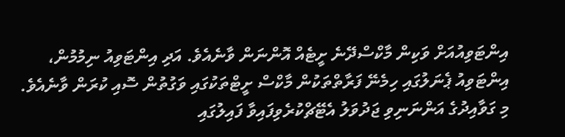އިންޓަވިއުއަށް ވަކިން މާކްސްދޭނެ ށީޓެއް އޮންނަން ވާނެއެވެ. އަދި އިންޓަވިއު ނިމުމުން، އިންޓަވިއު ޕެނަލުގައި ހިމެނޭ ފަރާތްތަކުން މާކްސް ށީޓްތަކުގައި ވަގުތުން ސޮއި ކުރަން ވާނެއެވެ.
މި ގަވާއިދުގެ އަންނަނިވި ޖަދުވަލު އެޓޭޗްކުރެވިފައިވާ ފައިލުގައި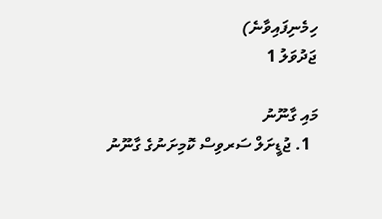ހިމެނިފައިވާނެ)
ޖަދުވަލު 1

މައި ގާނޫނު
  1. ޖުޑީށަލް ސަރވިސް ކޮމިށަނުގެ ގާނޫނު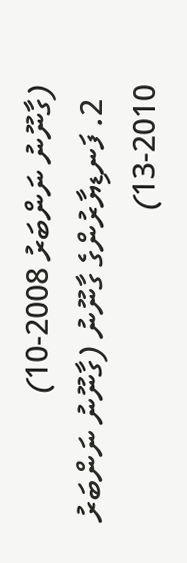(ގާނޫނު ނަންބަރު 2008-10)
  2. ފަނޑިޔާރުންގެ ގާނޫނު (ގާނޫނު ނަންބަރު 2010-13)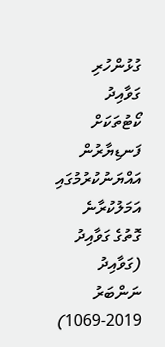ގުޅުންހުރި ގަވާއިދު
ކޯޓުތަކަށް ފަނޑިޔާރުން އައްޔަނުކުރުމުގައި އަމަލުކުރާނެ ގޮތުގެ ގަވާއިދު (ގަވާއިދު ނަންބަރު 2019-1069)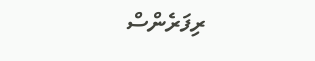ރިފަރެންސް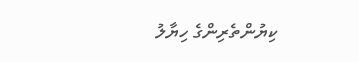ކިޔުންތެރިންގެ ހިޔާލު